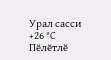Урал сасси
+26 °С
Пӗлӗтлӗ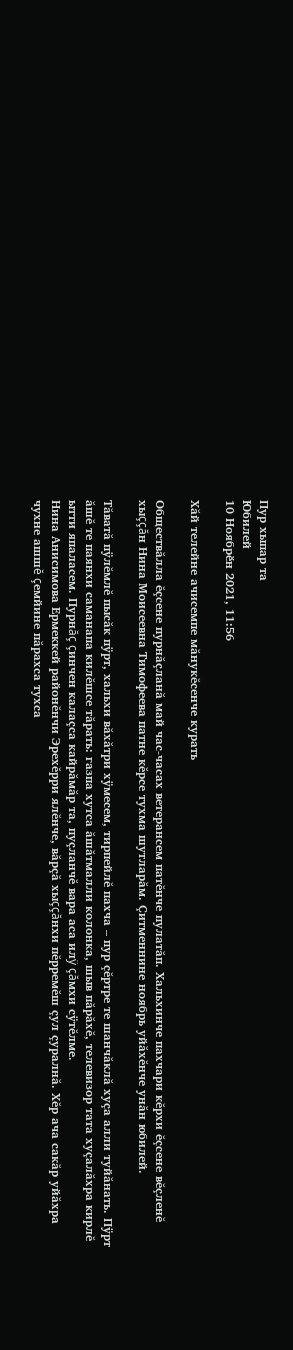Пур хыпар та
Юбилей
10 Ноябрӗн 2021, 11:56

Хăй телейне ачисемпе мăнукĕсенче курать

Обществăлла ĕçсене пурнăçланă май час-часах ветерансем патĕнче пулатăп. Хальхинче пахчари кĕрхи ĕçсене вĕçленĕ хыççăн Нина Моисеевна Тимофеева патне кĕрсе тухма шутларăм. Çитменнине ноябрь уйăхĕнче унăн юбилей.

Тăватă пÿлĕмлĕ пысăк пÿрт, хальхи вăхăтри хÿмесем, тирпейлĕ пахча – пур çĕртре те шанчăклă хуçа алли туйăнать. Пÿрт ăшĕ те паянхи саманапа килĕшсе тăрать: газпа хутса ăшăтмалли колонка, шыв пăрăхĕ, телевизор тата хуçалăхра кирлĕ ытти япаласем. Пурнăç çинчен калаçса кайрăмăр та, пуçланчĕ вара аса илÿ çăмхи сÿтĕлме.
Нина Анисимова Ермеккей районĕнчи Эрехĕрри ялĕнче, вăрçă хыççăнхи пĕрремĕш çул çуралнă. Хĕр ача сакăр уйăхра чухне ашшĕ çемйине пăрахса тухса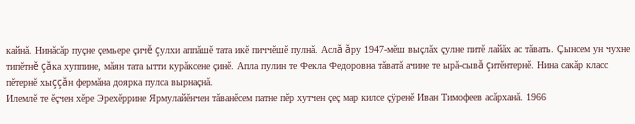кайнă. Нинăсăр пуçне çемьере çичĕ çулхи аппăшĕ тата икĕ пиччĕшĕ пулнă. Аслă ăру 1947-мĕш выçлăх çулне питĕ лайăх ас тăвать. Çынсем ун чухне типĕтнĕ çăка хуппине, мăян тата ытти курăксене çинĕ. Апла пулин те Фекла Федоровна тăватă ачине те ырă-сывă çитĕнтернĕ. Нина сакăр класс пĕтернĕ хыççăн фермăна доярка пулса вырнаçнă.
Илемлĕ те ĕçчен хĕре Эрехĕррине Ярмулайĕнчен тăванĕсем патне пĕр хутчен çеç мар килсе çÿренĕ Иван Тимофеев асăрханă. 1966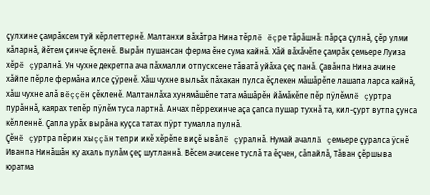çулхине çамрăксем туй кĕрлеттернĕ. Малтанхи вăхăтра Нина тĕрлĕ ĕçре тăрăшнă: пăрçа çулнă, çĕр улми кăларнă, йĕтем çинче ĕçленĕ. Вырăн пушансан ферма ĕне сума кайнă. Хăй вăхăчĕпе çамрăк çемьере Луиза хĕрĕ çуралнă. Ун чухне декретпа ача пăхмалли отпусксене тăватă уйăха çеç панă. Çавăнпа Нина ачине хăйпе пĕрле фермăна илсе çÿренĕ. Хăш чухне выльăх пăхакан пулса ĕçлекен мăшăрĕпе лашапа ларса кайнă, хăш чухне алă вĕççĕн çĕкленĕ. Малтанлăха хунямăшĕпе тата мăшăрĕн йăмăкĕпе пĕр пÿлĕмлĕ çуртра пурăннă, каярах тепĕр пÿлĕм туса лартнă. Анчах пĕррехинче аçа çапса пушар тухнă та, кил-çурт вутпа çунса кĕлленнĕ. Çапла урăх вырăна куçса татах пÿрт тумалла пулнă.
Çĕнĕ çуртра пĕрин хыççăн тепри икĕ хĕрĕпе виçĕ ывăлĕ çуралнă. Нумай ачаллă çемьере çуралса ÿснĕ Иванпа Нинăшăн ку ахаль пулăм çеç шутланнă. Вĕсем ачисене туслă та ĕçчен, сăпайлă, Тăван çĕршыва юратма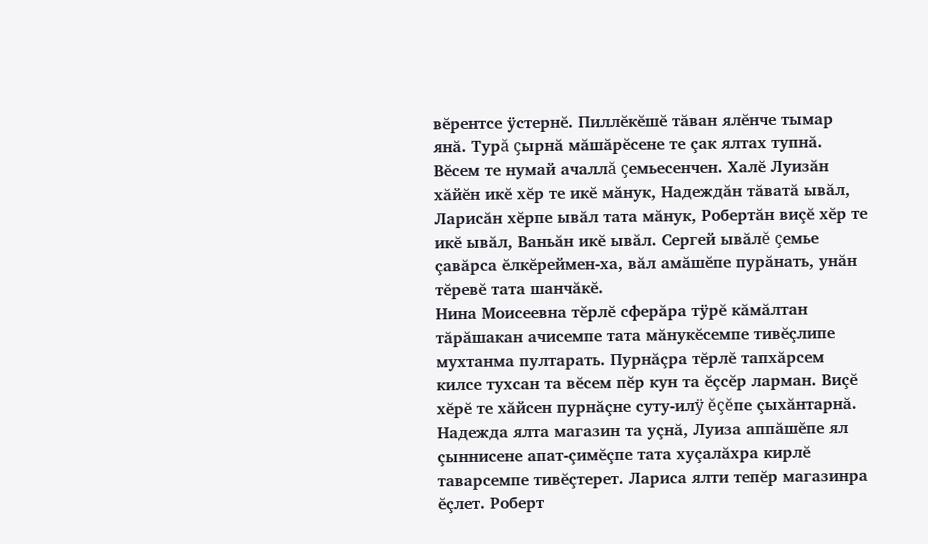вĕрентсе ÿстернĕ. Пиллĕкĕшĕ тăван ялĕнче тымар янă. Турă çырнă мăшăрĕсене те çак ялтах тупнă. Вĕсем те нумай ачаллă çемьесенчен. Халĕ Луизăн хăйĕн икĕ хĕр те икĕ мăнук, Надеждăн тăватă ывăл, Ларисăн хĕрпе ывăл тата мăнук, Робертăн виçĕ хĕр те икĕ ывăл, Ваньăн икĕ ывăл. Сергей ывăлĕ çемье çавăрса ĕлкĕреймен-ха, вăл амăшĕпе пурăнать, унăн тĕревĕ тата шанчăкĕ.
Нина Моисеевна тĕрлĕ сферăра тÿрĕ кăмăлтан тăрăшакан ачисемпе тата мăнукĕсемпе тивĕçлипе мухтанма пултарать. Пурнăçра тĕрлĕ тапхăрсем килсе тухсан та вĕсем пĕр кун та ĕçсĕр ларман. Виçĕ хĕрĕ те хăйсен пурнăçне суту-илÿ ĕçĕпе çыхăнтарнă. Надежда ялта магазин та уçнă, Луиза аппăшĕпе ял çыннисене апат-çимĕçпе тата хуçалăхра кирлĕ таварсемпе тивĕçтерет. Лариса ялти тепĕр магазинра ĕçлет. Роберт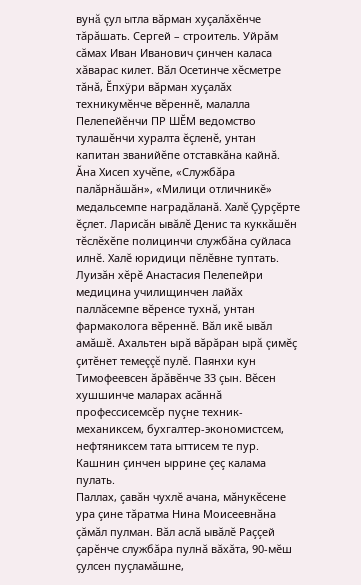вунă çул ытла вăрман хуçалăхĕнче тăрăшать. Сергей – строитель. Уйрăм сăмах Иван Иванович çинчен каласа хăварас килет. Вăл Осетинче хĕсметре тăнă, Ĕпхÿри вăрман хуçалăх техникумĕнче вĕреннĕ, малалла Пелепейĕнчи ПР ШĔМ ведомство тулашĕнчи хуралта ĕçленĕ, унтан капитан званийĕпе отставкăна кайнă. Ăна Хисеп хучĕпе, «Службăра палăрнăшăн», «Милици отличникĕ» медальсемпе наградăланă. Халĕ Çурçĕрте ĕçлет. Ларисăн ывăлĕ Денис та куккăшĕн тĕслĕхĕпе полицинчи службăна суйласа илнĕ. Халĕ юридици пĕлĕвне туптать. Луизăн хĕрĕ Анастасия Пелепейри медицина училищинчен лайăх паллăсемпе вĕренсе тухнă, унтан фармаколога вĕреннĕ. Вăл икĕ ывăл амăшĕ. Ахальтен ырă вăрăран ырă çимĕç çитĕнет темеççĕ пулĕ. Паянхи кун Тимофеевсен ăрăвĕнче 33 çын. Вĕсен хушшинче маларах асăннă профессисемсĕр пуçне техник-механиксем, бухгалтер-экономистсем, нефтяниксем тата ыттисем те пур. Кашнин çинчен ыррине çеç калама пулать.
Паллах, çавăн чухлĕ ачана, мăнукĕсене ура çине тăратма Нина Моисеевнăна çăмăл пулман. Вăл аслă ывăлĕ Раççей çарĕнче службăра пулнă вăхăта, 90-мĕш çулсен пуçламăшне,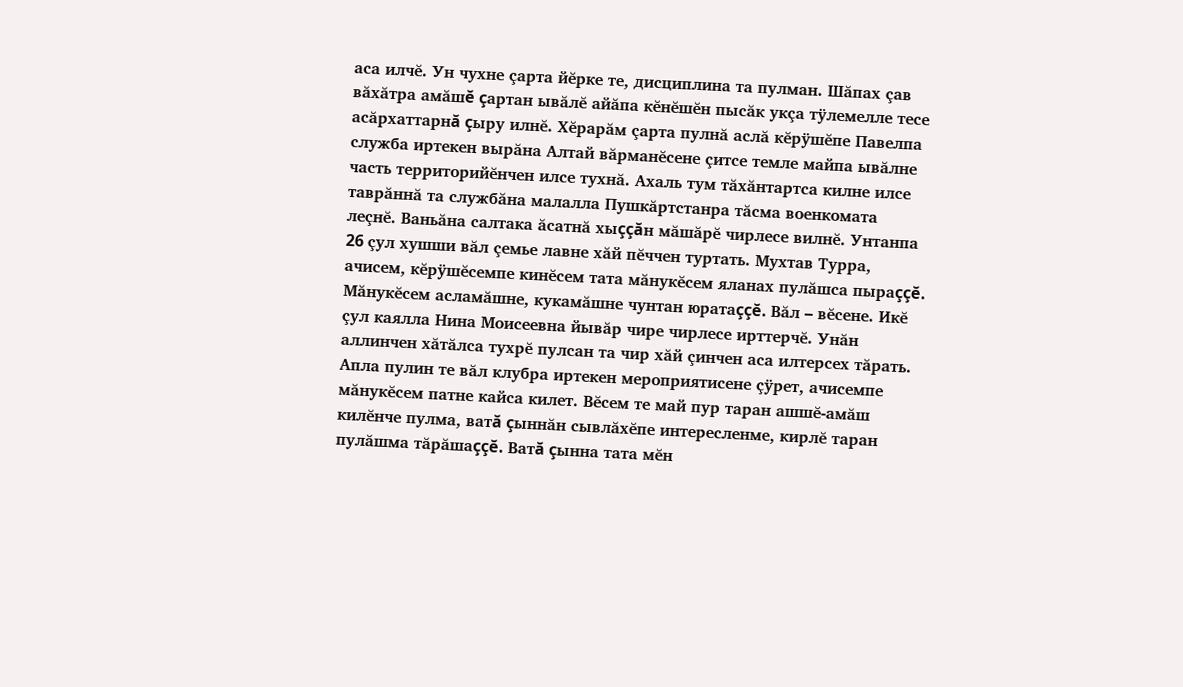аса илчĕ. Ун чухне çарта йĕрке те, дисциплина та пулман. Шăпах çав вăхăтра амăшĕ çартан ывăлĕ айăпа кĕнĕшĕн пысăк укçа тÿлемелле тесе асăрхаттарнă çыру илнĕ. Хĕрарăм çарта пулнă аслă кĕрÿшĕпе Павелпа служба иртекен вырăна Алтай вăрманĕсене çитсе темле майпа ывăлне часть территорийĕнчен илсе тухнă. Ахаль тум тăхăнтартса килне илсе таврăннă та службăна малалла Пушкăртстанра тăсма военкомата леçнĕ. Ваньăна салтака ăсатнă хыççăн мăшăрĕ чирлесе вилнĕ. Унтанпа 26 çул хушши вăл çемье лавне хăй пĕччен туртать. Мухтав Турра, ачисем, кĕрÿшĕсемпе кинĕсем тата мăнукĕсем яланах пулăшса пыраççĕ. Мăнукĕсем асламăшне, кукамăшне чунтан юратаççĕ. Вăл – вĕсене. Икĕ çул каялла Нина Моисеевна йывăр чире чирлесе ирттерчĕ. Унăн аллинчен хăтăлса тухрĕ пулсан та чир хăй çинчен аса илтерсех тăрать. Апла пулин те вăл клубра иртекен мероприятисене çÿрет, ачисемпе мăнукĕсем патне кайса килет. Вĕсем те май пур таран ашшĕ-амăш килĕнче пулма, ватă çыннăн сывлăхĕпе интересленме, кирлĕ таран пулăшма тăрăшаççĕ. Ватă çынна тата мĕн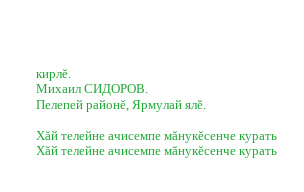кирлĕ.
Михаил СИДОРОВ.
Пелепей районĕ, Ярмулай ялĕ.

Хăй телейне ачисемпе мăнукĕсенче курать
Хăй телейне ачисемпе мăнукĕсенче курать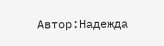Автор:Надежда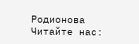Родионова
Читайте нас: